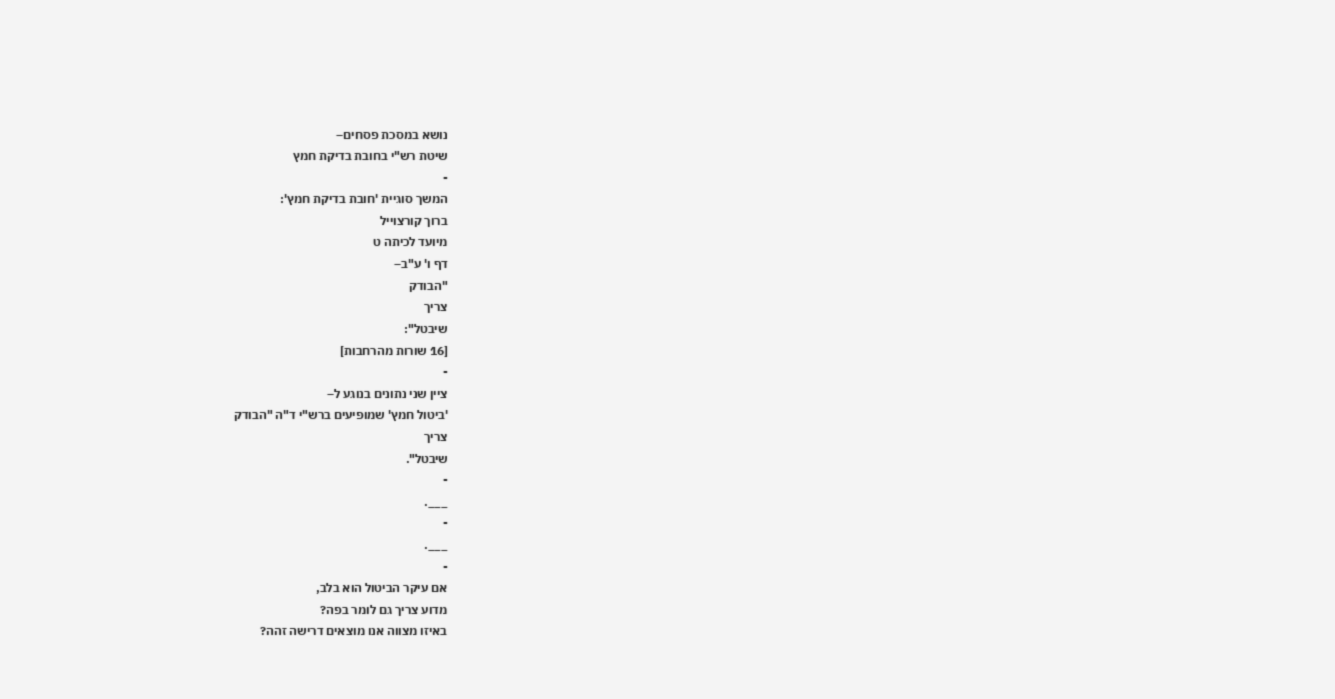נושא במסכת פסחים–
שיטת רש"י בחובת בדיקת חמץ
-
המשך סוגיית 'חובת בדיקת חמץ':
ברוך קורצוייל
מיועד לכיתה ט
דף ו' ע"ב–
"הבודק
צריך
שיבטל":
[16 שורות מהרחבות]
-
ציין שני נתונים בנוגע ל–
'ביטול חמץ' שמופיעים ברש"י ד"ה "הבודק
צריך
שיבטל".
-
___.
-
___.
-
אם עיקר הביטול הוא בלב,
מדוע צריך גם לומר בפה?
באיזו מצווה אנו מוצאים דרישה זהה?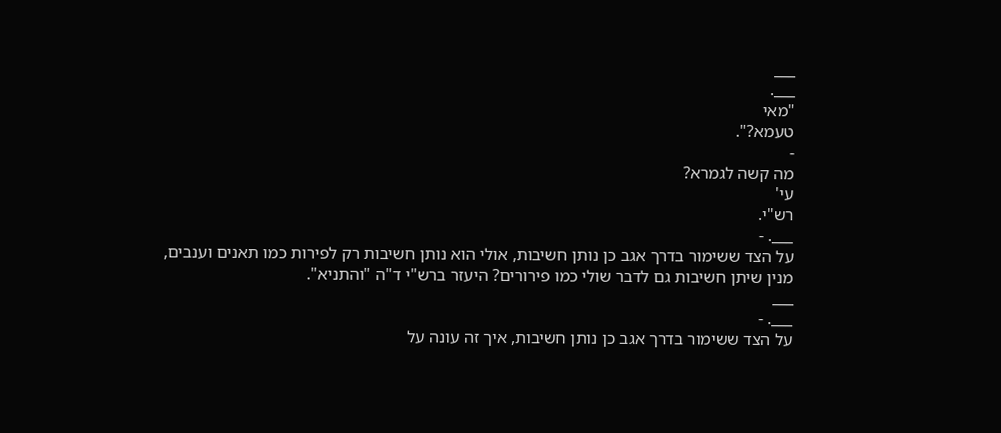___
___.
"מאי
טעמא?".
-
מה קשה לגמרא?
עי'
רש"י.
___. -
על הצד ששימור בדרך אגב כן נותן חשיבות, אולי הוא נותן חשיבות רק לפירות כמו תאנים וענבים,
מנין שיתן חשיבות גם לדבר שולי כמו פירורים? היעזר ברש"י ד"ה "והתניא".
___
___. -
על הצד ששימור בדרך אגב כן נותן חשיבות, איך זה עונה על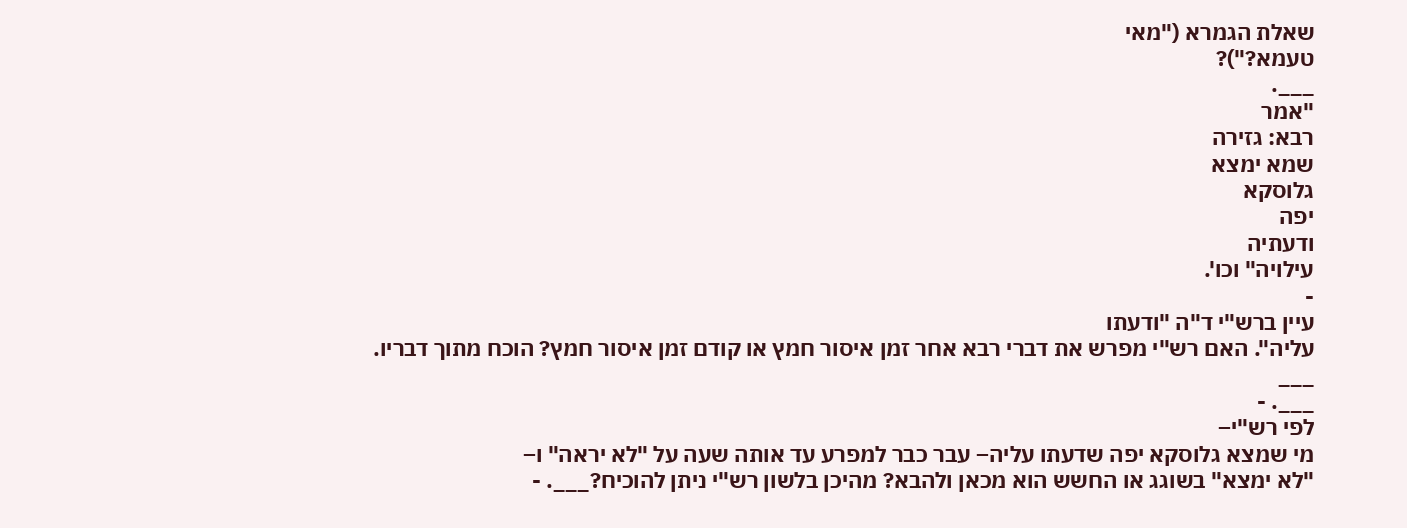שאלת הגמרא ("מאי
טעמא?")?
___.
"אמר
רבא: גזירה
שמא ימצא
גלוסקא
יפה
ודעתיה
עילויה" וכו'.
-
עיין ברש"י ד"ה "ודעתו
עליה". האם רש"י מפרש את דברי רבא אחר זמן איסור חמץ או קודם זמן איסור חמץ? הוכח מתוך דבריו.
___
___. -
לפי רש"י–
מי שמצא גלוסקא יפה שדעתו עליה– עבר כבר למפרע עד אותה שעה על "לא יראה" ו–
"לא ימצא" בשוגג או החשש הוא מכאן ולהבא? מהיכן בלשון רש"י ניתן להוכיח?___. -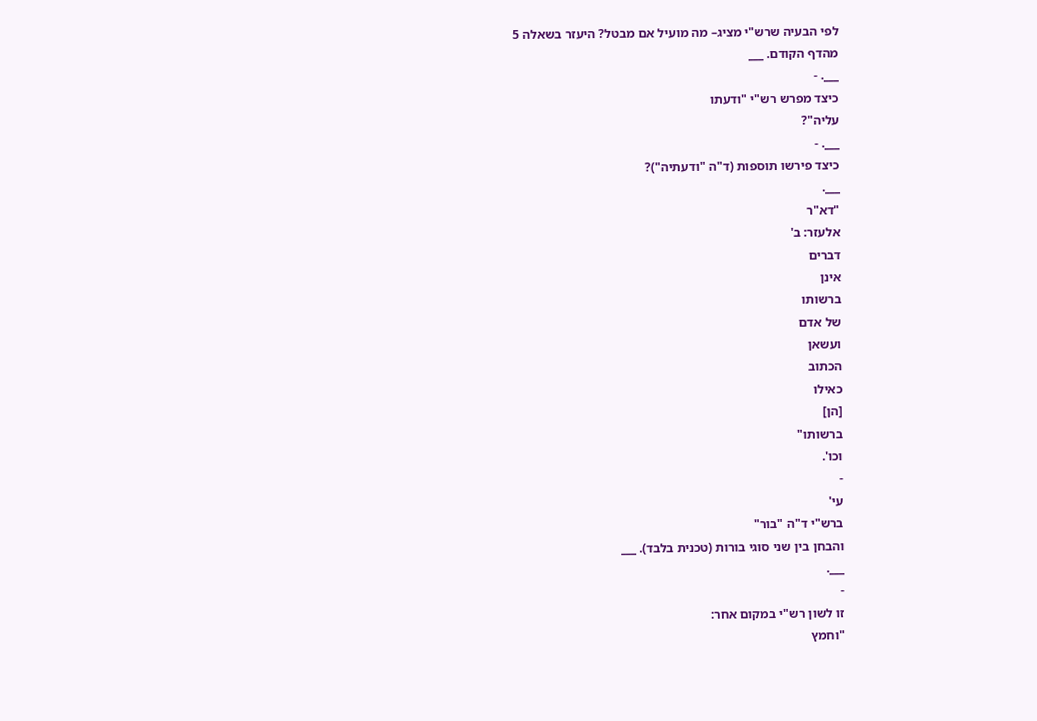לפי הבעיה שרש"י מציג– מה מועיל אם מבטל? היעזר בשאלה 5
מהדף הקודם. ___
___. -
כיצד מפרש רש"י "ודעתו
עליה"?
___. -
כיצד פירשו תוספות (ד"ה "ודעתיה")?
___.
"דא"ר
אלעזר: ב'
דברים
אינן
ברשותו
של אדם
ועשאן
הכתוב
כאילו
[הן]
ברשותו"
וכו'.
-
עי'
ברש"י ד"ה "בור"
והבחן בין שני סוגי בורות (טכנית בלבד). ___
___.
-
זו לשון רש"י במקום אחר:
"וחמץ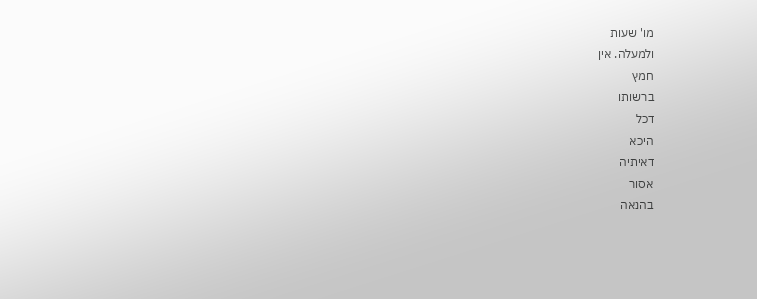מו' שעות
ולמעלה. אין
חמץ
ברשותו
דכל
היכא
דאיתיה
אסור
בהנאה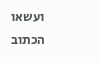ועשאו
הכתוב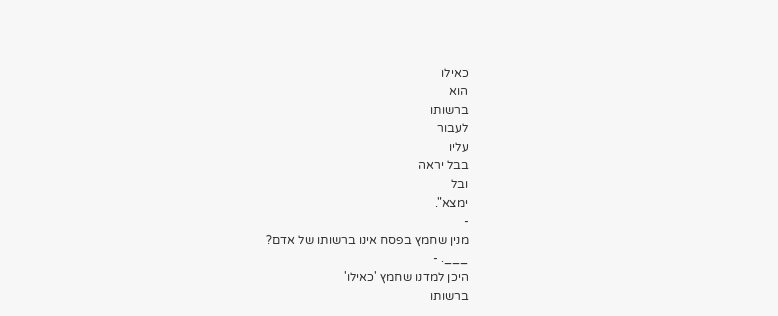כאילו
הוא
ברשותו
לעבור
עליו
בבל יראה
ובל
ימצא".
-
מנין שחמץ בפסח אינו ברשותו של אדם?
___. -
היכן למדנו שחמץ 'כאילו'
ברשותו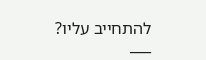להתחייב עליו?
___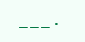___.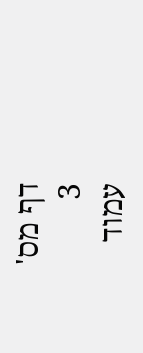דף מס'
3
עמוד